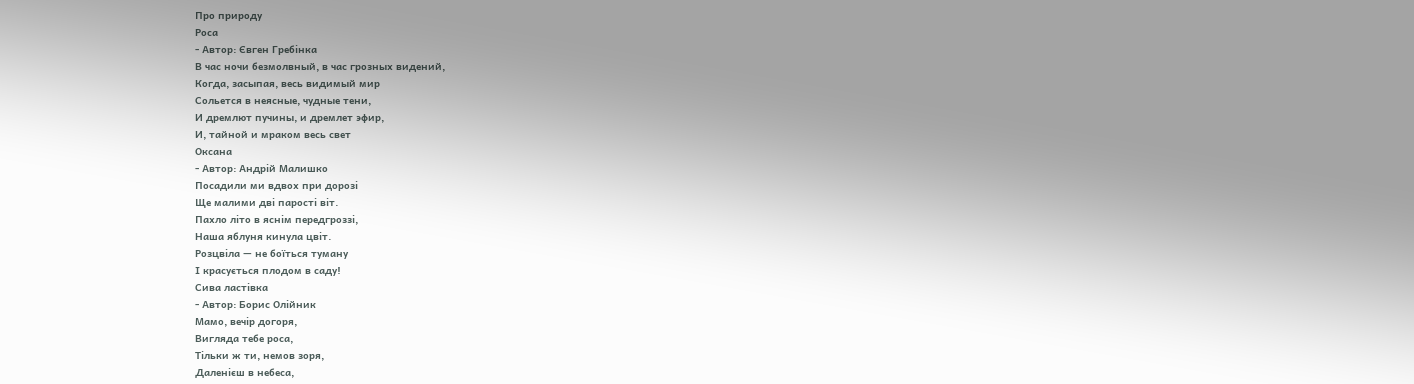Про природу
Роса
- Автор: Євген Гребінка
В час ночи безмолвный, в час грозных видений,
Когда, засыпая, весь видимый мир
Сольется в неясные, чудные тени,
И дремлют пучины, и дремлет эфир,
И, тайной и мраком весь свет
Оксана
- Автор: Андрій Малишко
Посадили ми вдвох при дорозі
Ще малими дві парості віт.
Пахло літо в яснім передгроззі,
Наша яблуня кинула цвіт.
Розцвіла — не боїться туману
І красується плодом в саду!
Сива ластівка
- Автор: Борис Олійник
Мамо, вечір догоря,
Вигляда тебе роса,
Тільки ж ти, немов зоря,
Даленієш в небеса,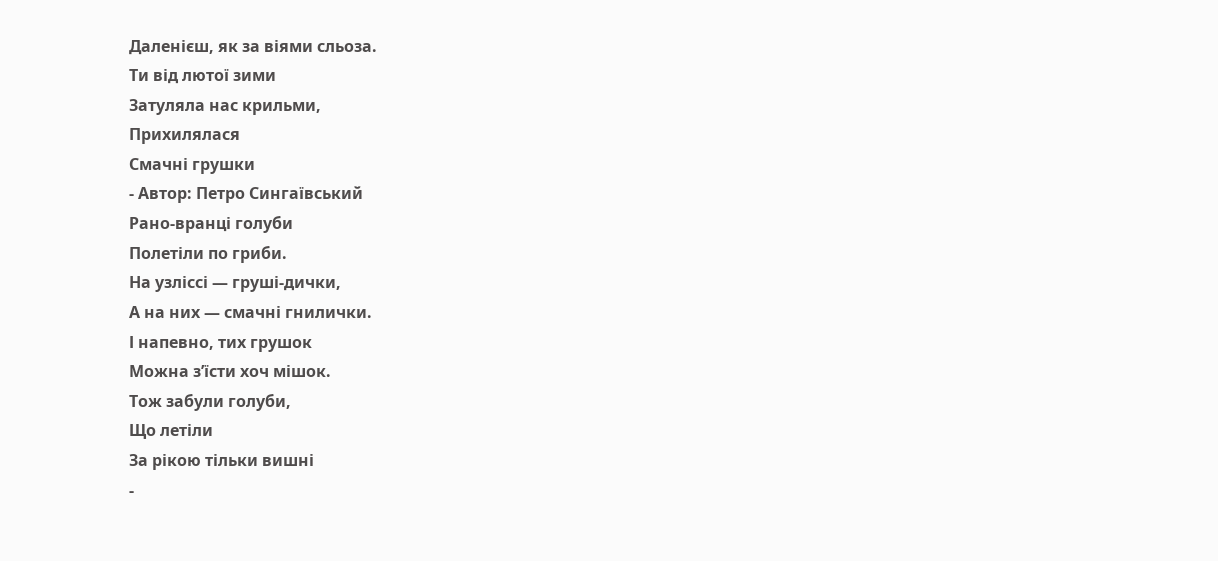Даленієш, як за віями сльоза.
Ти від лютої зими
Затуляла нас крильми,
Прихилялася
Смачні грушки
- Автор: Петро Сингаївський
Рано-вранці голуби
Полетіли по гриби.
На узліссі — груші-дички,
А на них — смачні гнилички.
І напевно, тих грушок
Можна з’їсти хоч мішок.
Тож забули голуби,
Що летіли
За рікою тільки вишні
-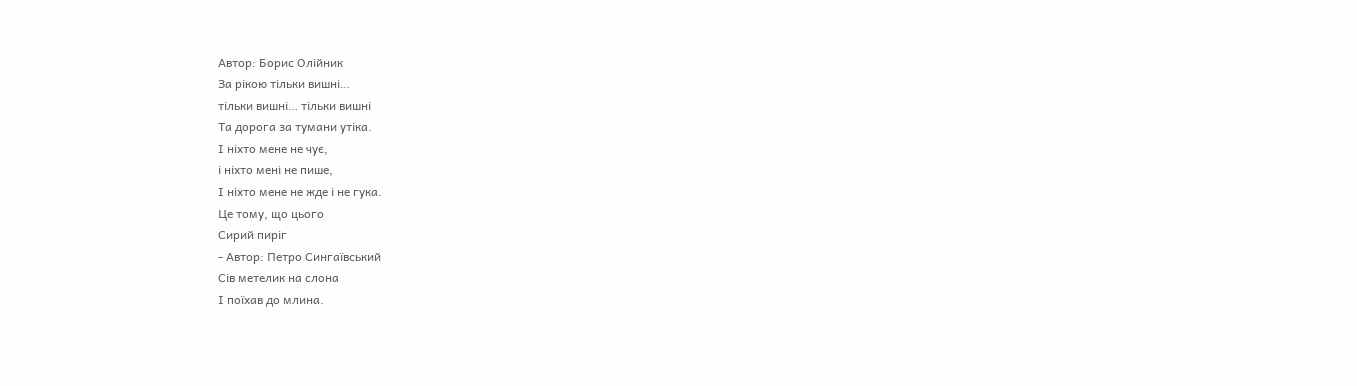Автор: Борис Олійник
За рікою тільки вишні…
тільки вишні… тільки вишні
Та дорога за тумани утіка.
І ніхто мене не чує,
і ніхто мені не пише,
І ніхто мене не жде і не гука.
Це тому, що цього
Сирий пиріг
- Автор: Петро Сингаївський
Сів метелик на слона
І поїхав до млина.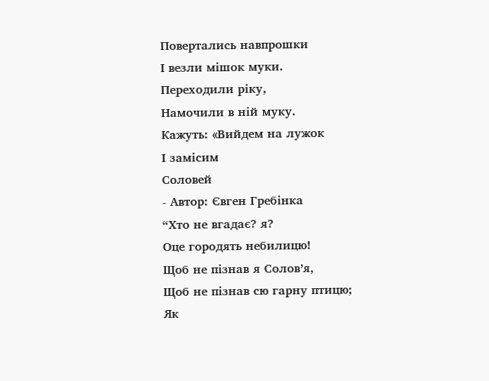Повертались навпрошки
І везли мішок муки.
Переходили ріку,
Намочили в ній муку.
Кажуть: «Вийдем на лужок
І замісим
Соловей
- Автор: Євген Гребінка
“Хто не вгадає? я?
Оце городять небилицю!
Щоб не пізнав я Солов’я,
Щоб не пізнав сю гарну птицю;
Як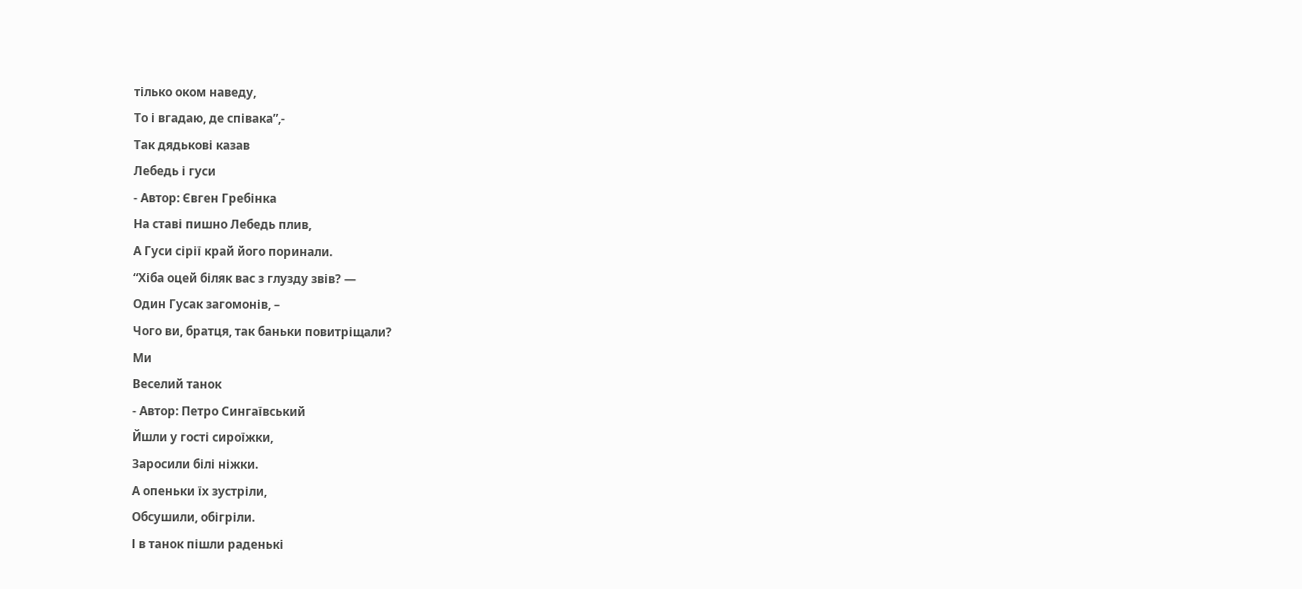тілько оком наведу,
То і вгадаю, де співака”,-
Так дядькові казав
Лебедь і гуси
- Автор: Євген Гребінка
На ставі пишно Лебедь плив,
А Гуси сірії край його поринали.
“Хіба оцей біляк вас з глузду звів? —
Один Гусак загомонів, –
Чого ви, братця, так баньки повитріщали?
Ми
Веселий танок
- Автор: Петро Сингаївський
Йшли у гості сироїжки,
Заросили білі ніжки.
А опеньки їх зустріли,
Обсушили, обігріли.
І в танок пішли раденькі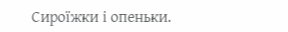Сироїжки і опеньки.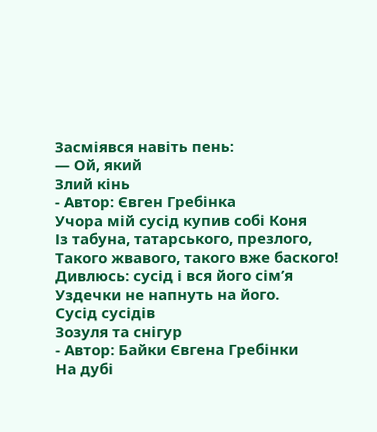Засміявся навіть пень:
— Ой, який
Злий кінь
- Автор: Євген Гребінка
Учора мій сусід купив собі Коня
Із табуна, татарського, презлого,
Такого жвавого, такого вже баского!
Дивлюсь: сусід і вся його сім’я
Уздечки не напнуть на його.
Сусід сусідів
Зозуля та снігур
- Автор: Байки Євгена Гребінки
На дубі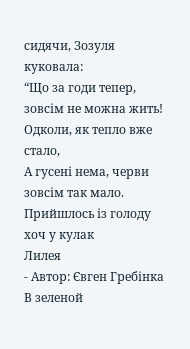сидячи, Зозуля куковала:
“Що за годи тепер, зовсім не можна жить!
Одколи, як тепло вже стало,
А гусені нема, черви зовсім так мало.
Прийшлось із голоду хоч у кулак
Лилея
- Автор: Євген Гребінка
В зеленой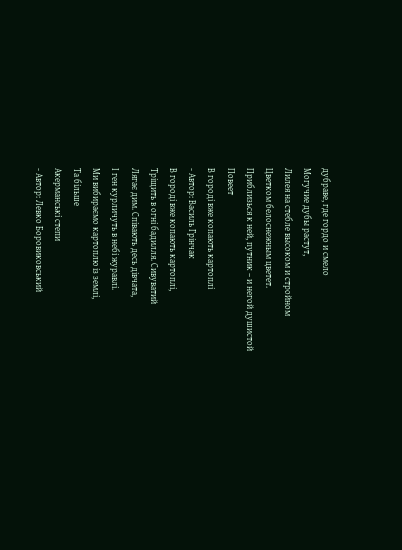дубраве, где гордо и смело
Могучие дубы растут,
Лилея на стебле высоком и стройном
Цветком белоснежным цветет.
Приблизься к ней, путник – и негой душистой
Повеет
В городі вже копають картоплі
- Автор: Василь Грінчак
В городі вже копають картоплі,
Тріщить в огні бадилля. Сивуватий
Лягає дим. Співають десь дівчата,
І ген курличуть в небі журавлі.
Ми вибираємо картоплю із землі,
Та більше
Акерманські степи
- Автор: Левко Боровиковський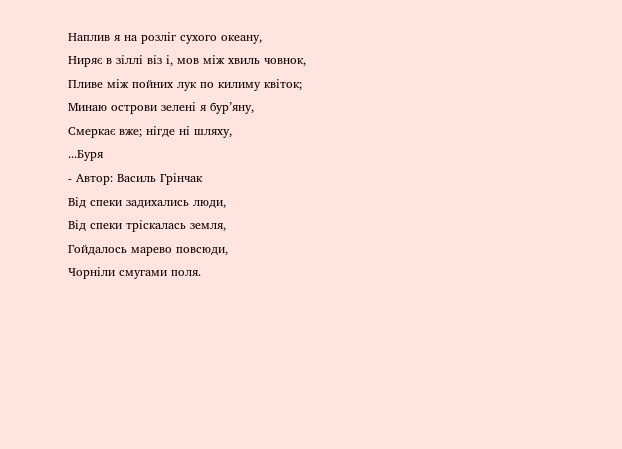Наплив я на розліг сухого океану,
Ниряє в зіллі віз і, мов між хвиль човнок,
Пливе між пойних лук по килиму квіток;
Минаю острови зелені я бур’яну,
Смеркає вже; нігде ні шляху,
...Буря
- Автор: Василь Грінчак
Від спеки задихались люди,
Від спеки тріскалась земля,
Гойдалось марево повсюди,
Чорніли смугами поля.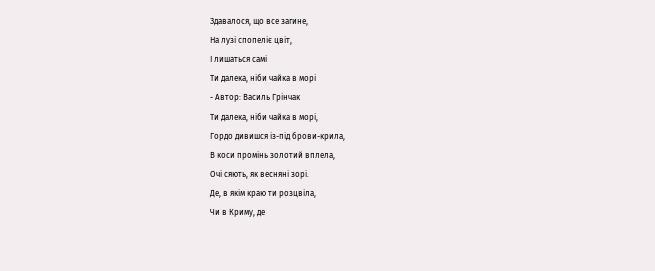Здавалося, що все загине,
На лузі спопеліє цвіт,
І лишаться самі
Ти далека, ніби чайка в морі
- Автор: Василь Грінчак
Ти далека, ніби чайка в морі,
Гордо дивишся із-під брови-крила,
В коси промінь золотий вплела,
Очі сяють, як весняні зорі.
Де, в якім краю ти розцвіла,
Чи в Криму, де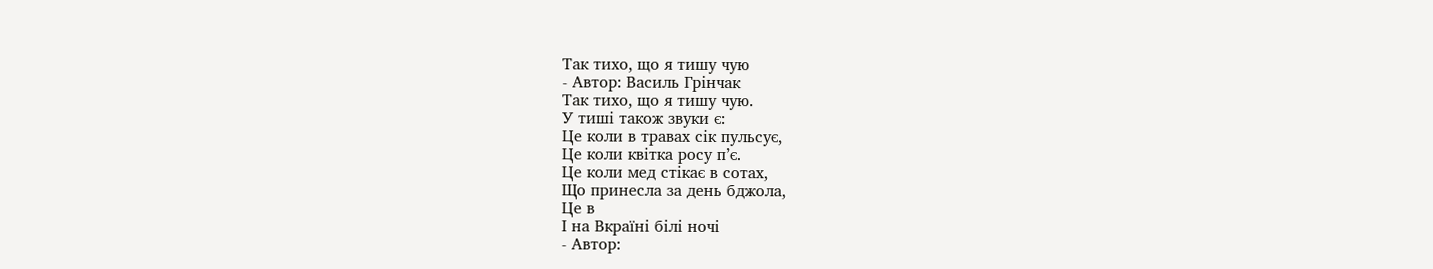Так тихо, що я тишу чую
- Автор: Василь Грінчак
Так тихо, що я тишу чую.
У тиші також звуки є:
Це коли в травах сік пульсує,
Це коли квітка росу п’є.
Це коли мед стікає в сотах,
Що принесла за день бджола,
Це в
І на Вкраїні білі ночі
- Автор: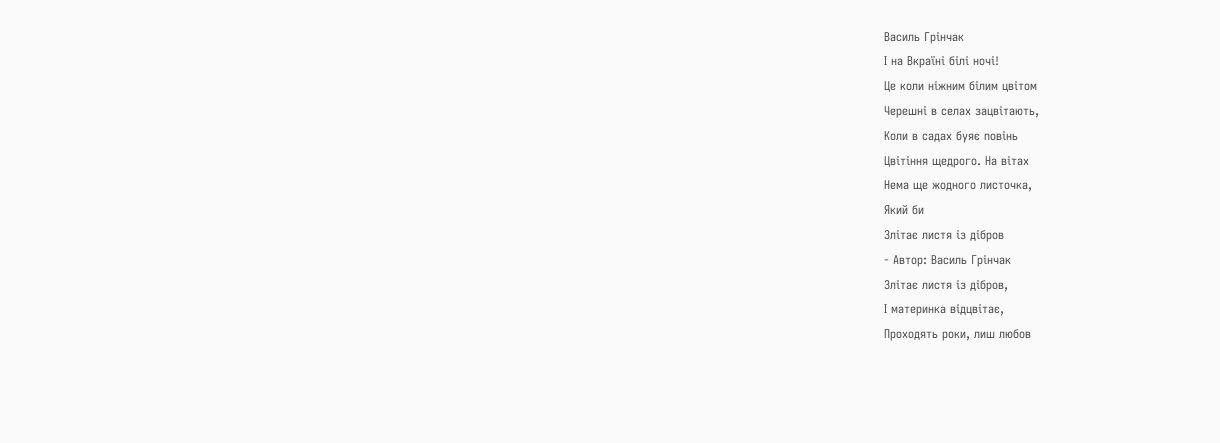Василь Грінчак
І на Вкраїні білі ночі!
Це коли ніжним білим цвітом
Черешні в селах зацвітають,
Коли в садах буяє повінь
Цвітіння щедрого. На вітах
Нема ще жодного листочка,
Який би
Злітає листя із дібров
- Автор: Василь Грінчак
Злітає листя із дібров,
І материнка відцвітає,
Проходять роки, лиш любов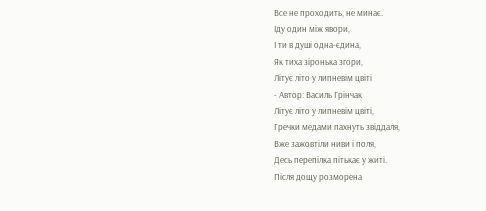Все не проходить, не минає.
Іду один між явори,
І ти в душі одна-єдина,
Як тиха зіронька згори,
Літує літо у липневім цвіті
- Автор: Василь Грінчак
Літує літо у липневім цвіті,
Гречки медами пахнуть звіддаля,
Вже зажовтіли ниви і поля,
Десь перепілка пітькає у житі.
Після дощу розморена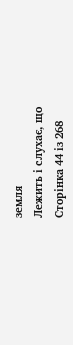земля
Лежить і слухає, що
Сторінка 44 із 268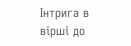Інтрига в вірші до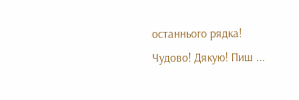останнього рядка! Чудово! Дякую! Пиш ...